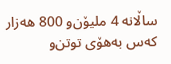ساڵانه‌ 4 ملیۆن‌و 800 هه‌زار كه‌س به‌هۆی‌ توتن‌و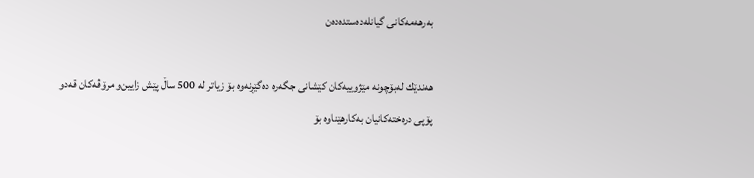به‌رهه‌مه‌كانی‌ گیانله‌ده‌ستده‌ده‌ن

هه‌ندێك له‌بۆچونه‌ مێژوییه‌كان كێشانی‌ جگه‌ره‌ ده‌گێڕنه‌وه‌ بۆ زیاتر له‌ 500 ساڵ پێش زایین‌و مرۆڤه‌كان قه‌دو پۆپی‌ دره‌خته‌كانیان به‌كارهێناوه‌ بۆ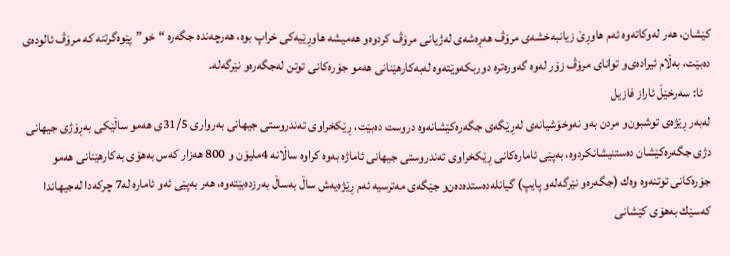كێشان، هه‌ر له‌وكاته‌وه‌ ئه‌م هاوڕێ‌ زیانبه‌خشه‌ی‌ مرۆڤ هه‌ڕه‌شه‌ی‌ له‌ژیانی‌ مرۆڤ كردوه‌و هه‌میشه‌ هاوڕێیه‌كی‌ خراپ بوه‌، هه‌رچه‌نده‌ جگه‌ره‌ “خو”پێوه‌گرتنه‌ كه‌ مرۆڤ ئالوده‌ی‌ ده‌بێت، به‌ڵام ئیراده‌ی‌‌و توانای‌ مرۆڤ زۆر له‌وه‌ گه‌وره‌تره‌ دوربكه‌وێته‌وه‌ له‌به‌كارهێنانی‌ هه‌مو جۆره‌كانی‌ توتن له‌جگه‌ره‌و نێرگه‌له‌.
   ئا: سه‌رخێڵ ئاراز فازیل
له‌به‌ر ڕێژه‌ی‌ توشبون‌و مردن به‌و نه‌وخۆشیانه‌ی‌ له‌ڕێگه‌ی‌ جگه‌ره‌كێشانه‌وه‌ دروست ده‌بێت، ڕێكخراوی‌ ته‌ندروستی‌ جیهانی‌ به‌رواری‌ 31/5ی‌ هه‌مو ساڵێكی‌ به‌ڕۆژی‌ جیهانی‌ دژی‌ جگه‌ره‌كێشان ده‌ستنیشانكردوه‌، به‌پێی‌ ئاماره‌كانی‌ ڕێكخراوی‌ ته‌ندروستی‌ جیهانی‌ ئاماژه‌ به‌وه‌ كراوه‌ ساڵانه‌ 4ملیۆن و 800 هه‌زار كه‌س به‌هۆی‌ به‌كارهێنانی‌ هه‌مو جۆره‌كانی‌ توتنه‌وه‌ وه‌ك (جگه‌ره‌و نێرگه‌له‌و پایپ) گیانله‌ده‌ستده‌ده‌ن‌و جێگه‌ی‌ مه‌ترسیه‌ ئه‌م ڕێژه‌یه‌ش ساڵ به‌ساڵ به‌رزده‌بێته‌وه‌، هه‌ر به‌پێی‌ ئه‌و ئاماره‌ له‌7 چركه‌دا له‌جیهاندا كه‌سێك به‌هۆی‌ كێشانی‌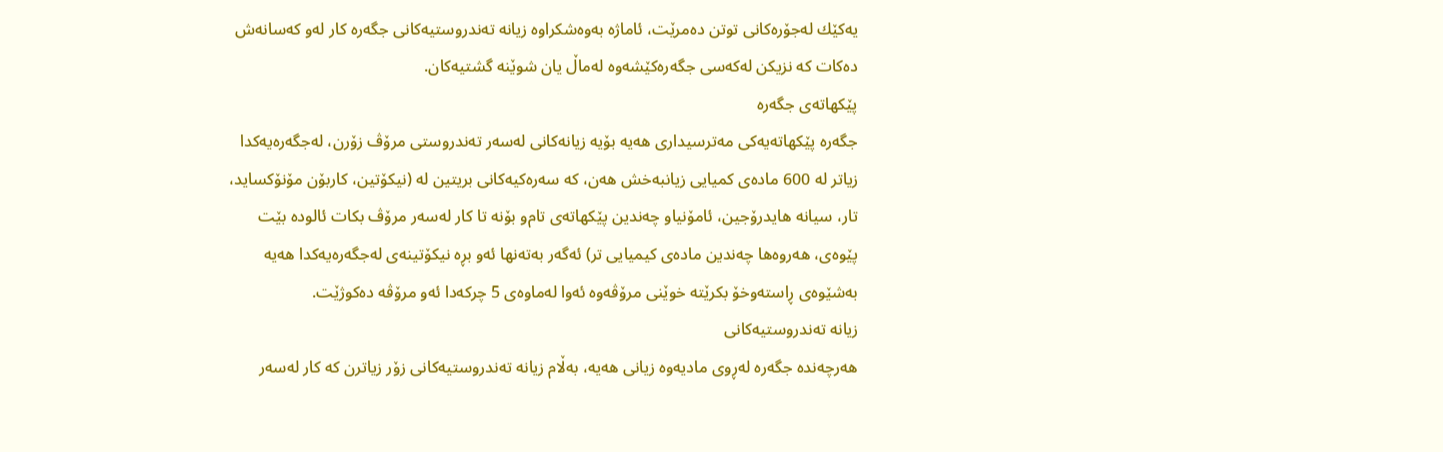یه‌كێك له‌جۆره‌كانی‌ توتن ده‌مرێت، ئاماژه‌ به‌وه‌شكراوه‌ زیانه‌ ته‌ندروستیه‌كانی‌ جگه‌ره‌ كار له‌و كه‌سانه‌ش ده‌كات كه‌ نزیكن له‌كه‌سی‌ جگه‌ره‌كێشه‌وه‌ له‌ماڵ یان شوێنه‌ گشتیه‌كان.
پێكهاته‌ی‌ جگه‌ره‌
جگه‌ره‌ پێكهاته‌یه‌كی‌ مه‌ترسیداری‌ هه‌یه‌ بۆیه‌ زیانه‌كانی‌ له‌سه‌ر ته‌ندروستی‌ مرۆڤ زۆرن، له‌جگه‌ره‌یه‌كدا  زیاتر له‌ 600 ماده‌ی‌ كمیایی‌ زیانبه‌خش هه‌ن، كه‌ سه‌ره‌كیه‌كانی‌ بریتین له‌ (نیكۆتین، كاربۆن مۆنۆكساید، تار، سیانه‌ هایدرۆجین، ئامۆنیاو چه‌ندین پێكهاته‌ی‌ تام‌و بۆنه‌ تا كار له‌سه‌ر مرۆڤ بكات ئالوده‌ بێت پێوه‌ی‌، هه‌روه‌ها چه‌ندین ماده‌ی‌ كیمیایی‌ تر) ئه‌گه‌ر به‌ته‌نها ئه‌و بڕه‌ نیكۆتینه‌ی‌ له‌جگه‌ره‌یه‌كدا هه‌یه‌ به‌شێوه‌ی‌ ڕاسته‌وخۆ بكرێته‌ خوێنی‌ مرۆڤه‌وه‌ ئه‌وا له‌ماوه‌ی‌ 5 چركه‌دا ئه‌و مرۆڤه‌ ده‌كوژێت.
زیانه‌ ته‌ندروستیه‌كانی‌
هه‌رچه‌نده‌ جگه‌ره‌ له‌ڕوی‌ مادیه‌وه‌ زیانی‌ هه‌یه‌، به‌ڵام زیانه‌ ته‌ندروستیه‌كانی‌ زۆر زیاترن كه‌ كار له‌سه‌ر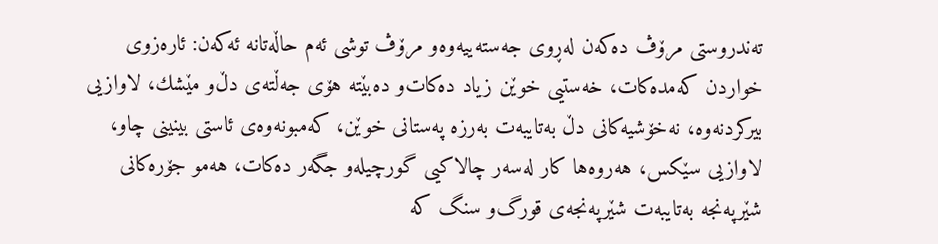ته‌ندروستی‌ مرۆڤ ده‌كه‌ن له‌ڕوی‌ جه‌سته‌ییه‌وه‌و مرۆڤ توشی‌ ئه‌م حاڵه‌تانه‌ ئه‌كه‌ن: ئاره‌زوی‌ خواردن كه‌مده‌كات، خه‌ستیی‌ خوێن زیاد ده‌كات‌و ده‌بێته‌ هۆی‌ جه‌ڵته‌ی‌ دڵ‌و مێشك، لاوازیی‌ بیركردنه‌وه‌، نه‌خۆشیه‌كانی‌ دڵ به‌تایبه‌ت به‌رزه‌ په‌ستانی‌ خوێن، كه‌مبونه‌وه‌ی‌ ئاستی‌ بینینی‌ چاو، لاوازیی‌ سێكس، هه‌روه‌ها كار له‌سه‌ر چالاكیی‌ گورچیله‌و جگه‌ر ده‌كات، هه‌مو جۆره‌كانی‌ شێرپه‌نجه‌ به‌تایبه‌ت شێرپه‌نجه‌ی‌ قورگ‌و سنگ كه‌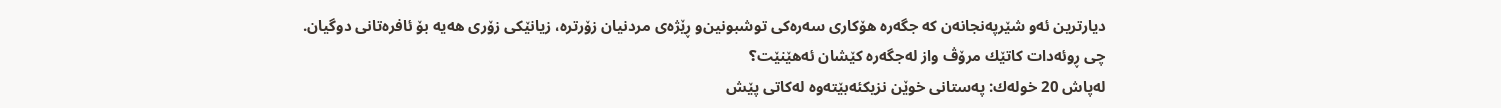دیارترین ئه‌و شێرپه‌نجانه‌ن كه‌ جگه‌ره‌ هۆكاری‌ سه‌ره‌كی‌ توشبونین‌و ڕێژه‌ی‌ مردنیان زۆرتره‌، زیانێكی‌ زۆری‌ هه‌یه‌ بۆ ئافره‌تانی‌ دوگیان.
چی‌ ڕوئه‌دات كاتێك مرۆڤ واز له‌جگه‌ره‌ كێشان ئه‌هێنێت؟
له‌پاش 20 خوله‌ك: په‌ستانی‌ خوێن نزیكئه‌بێته‌وه‌ له‌كاتی‌ پێش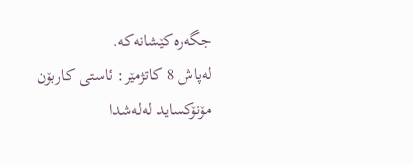جگه‌ره‌كێشانه‌كه‌.
له‌پاش 8 كاتژمێر: ئاستی‌ كاربۆن مۆنۆكساید له‌له‌شدا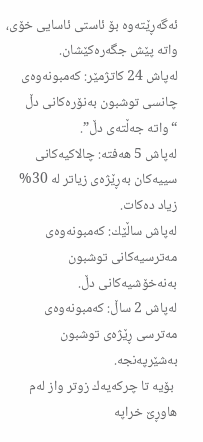ئه‌گه‌ڕێته‌وه‌ بۆ ئاستی‌ ئاسایی‌ خۆی‌، واته‌ پێش جگه‌ره‌كێشان.
له‌پاش 24 كاتژمێر: كه‌مبونه‌وه‌ی‌ چانسی‌ توشبون به‌نۆره‌كانی‌ دڵ “واته‌ جه‌ڵته‌ی‌ دڵ”.
له‌پاش 5 هه‌فته‌: چالاكیه‌كانی‌ سییه‌كان به‌ڕێژه‌ی‌ زیاتر له‌ 30% زیاد ده‌كات.
له‌پاش ساڵێك: كه‌مبونه‌وه‌ی‌ مه‌ترسیه‌كانی‌ توشبون به‌نه‌خۆشیه‌كانی‌ دڵ.
له‌پاش 2 ساڵ: كه‌مبونه‌وه‌ی‌ مه‌ترسی‌ ڕێژه‌ی‌ توشبون به‌شێرپه‌نجه‌.
 بۆیه‌ تا چركه‌یه‌ك زوتر واز له‌م هاوڕێ‌ خراپه‌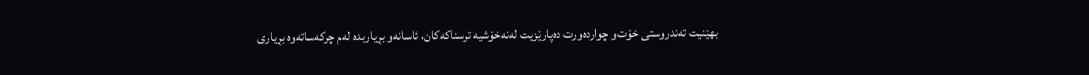بهێنیت ته‌ندروستی‌ خۆت‌و چوارده‌ورت ده‌پارێزیت له‌نه‌خۆشیه‌ ترسناكه‌كان، ئاسانه‌و بڕیاربده‌ له‌م چركه‌ساته‌وه‌ بڕیاری‌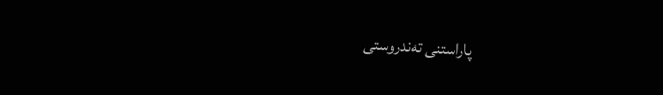پاراستنی‌ ته‌ندروستی‌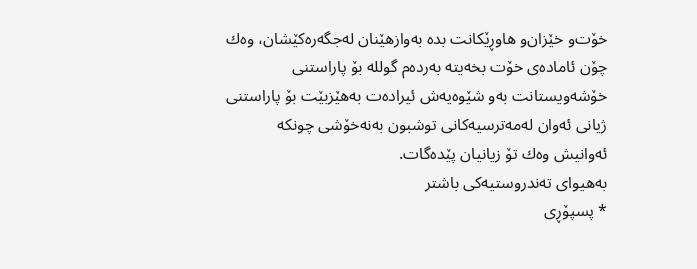خۆت‌و خێزان‌و هاوڕێكانت بده‌ به‌وازهێنان له‌جگه‌ره‌كێشان، وه‌ك چۆن ئاماده‌ی‌ خۆت بخه‌یته‌ به‌رده‌م گولله‌ بۆ پاراستنی‌ خۆشه‌ویستانت به‌و شێوه‌یه‌ش ئیراده‌ت به‌هێزبێت بۆ پاراستنی‌ ژیانی‌ ئه‌وان له‌مه‌ترسیه‌كانی‌ توشبون به‌نه‌خۆشی‌ چونكه‌ ئه‌وانیش وه‌ك تۆ زیانیان پێده‌گات.
به‌هیوای‌ ته‌ندروستیه‌كی‌ باشتر
* پسپۆڕی‌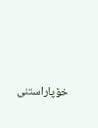خۆپاراستنی‌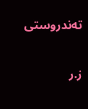ته‌ندروستی‌

ز.ر